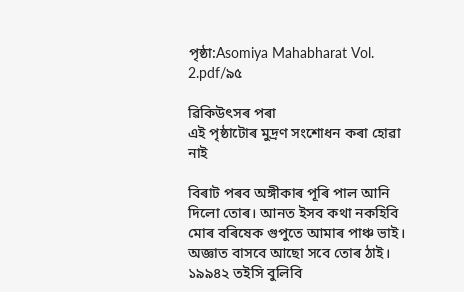পৃষ্ঠা:Asomiya Mahabharat Vol. 2.pdf/৯৫

ৱিকিউৎসৰ পৰা
এই পৃষ্ঠাটোৰ মুদ্ৰণ সংশোধন কৰা হোৱা নাই

বিৰাট পৰব অঙ্গীকাৰ পূৰি পাল আনি দিলো তোৰ। আনত ইসব কথা নকহিবি মোৰ বৰিষেক গুপুতে আমাৰ পাঞ্চ ভাই। অজ্ঞাত বাসবে আছো সবে তোৰ ঠাই। ১৯৯৪২ তইসি বুলিবি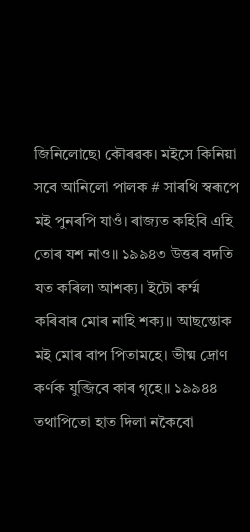জিনিলোছে৷ কৌৰৱক। মইসে কিনিয়া সবে আনিলো পালক # সাৰথি স্বৰূপে মই পুনৰপি যাওঁ। ৰাজ্যত কহিবি এহি তোৰ যশ নাও॥ ১৯৯৪৩ উত্তৰ বদতি যত কৰিল৷ আশক্য। ইটো কৰ্ম্ম কৰিবাৰ মোৰ নাহি শক্য॥ আছন্তোক মই মোৰ বাপ পিতামহে। ভীষ্ম দ্ৰোণ কৰ্ণক যুব্জিবে কাৰ গৃহে॥ ১৯৯৪৪ তথাপিতো হাত দিলা নকৈবো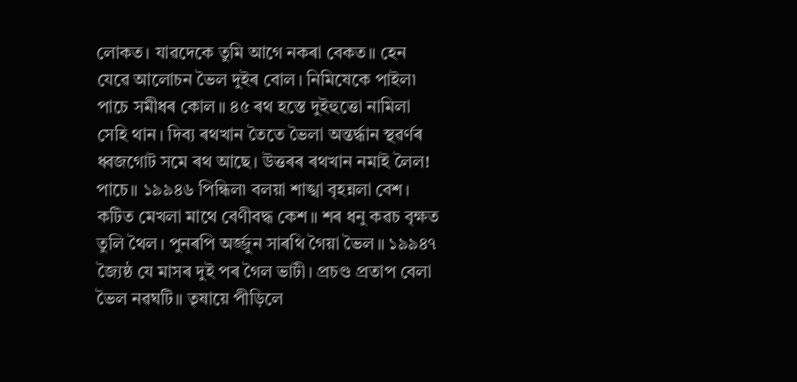লোকত। যাৱদেকে তুমি আগে নকৰা বেকত॥ হেন যেৱে আলোচন ভৈল দুইৰ বোল। নিমিষেকে পাইল৷ পাচে সমীধৰ কোল॥ ৪৫ ৰথ হস্তে দুইহুত্তো নামিলা সেহি থান। দিব্য ৰথখান তৈতে ভৈলা অন্তৰ্দ্ধান স্থৱৰ্ণৰ ধ্বজগোট সমে ৰথ আছে। উত্তৰৰ ৰথখান নমাই লৈল! পাচে॥ ১৯৯৪৬ পিন্ধিল৷ বলয়া শাঙ্খা বৃহন্নলা বেশ। কটিত মেখলা মাথে বেণীবদ্ধ কেশ॥ শৰ ধনু কৱচ বৃক্ষত তুলি থৈল। পুনৰপি অৰ্জ্জুন সাৰথি গৈয়া ভৈল॥ ১৯৯৪৭ জ্যৈষ্ঠ যে মাসৰ দুই পৰ গৈল ভাটী। প্ৰচণ্ড প্ৰতাপ বেলা ভৈল নৱঘটি॥ তৃষায়ে পীড়িলে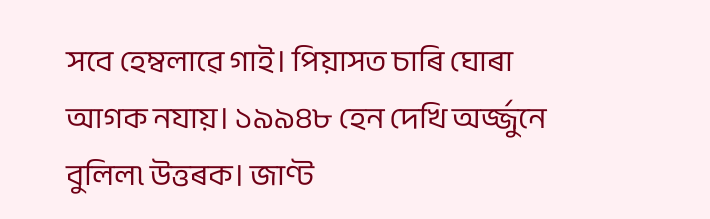সবে হেম্বলাৱে গাই। পিয়াসত চাৰি ঘোৰা আগক নযায়। ১৯৯৪৮ হেন দেখি অৰ্জ্জুনে বুলিল৷ উত্তৰক। জাণ্ট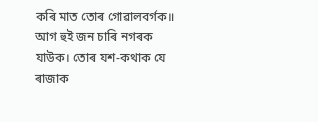কৰি মাত তোৰ গোৱালবৰ্গক॥ আগ হুই জন চাৰি নগৰক যাউক। তোৰ যশ-কথাক যে ৰাজাক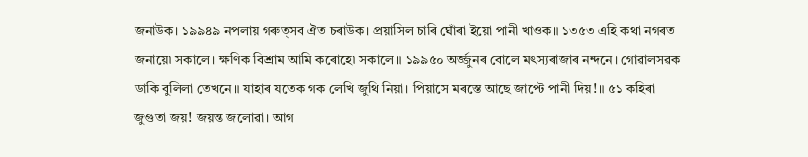জনাউক। ১৯৯৪৯ নপলায় গৰুত্সব ঐত চৰাউক। প্ৰয়াসিল চাৰি ঘোঁৰা ইয়ো পানী খাওক॥ ১৩৫৩ এহি কথা নগৰত জনায়ে৷ সকালে। ক্ষণিক বিশ্ৰাম আমি কৰোহে৷ সকালে॥ ১৯৯৫০ অৰ্জ্জুনৰ বোলে মৎস্যৰাজাৰ নন্দনে। গোৱালসৱক ডাকি বুলিলা তেখনে॥ যাহাৰ যতেক গক লেখি জুথি নিয়া। পিয়াসে মৰস্তে আছে জাপ্টে পানী দিয়!॥ ৫১ কহিৰা জুগুতা জয়! জয়ন্ত জলোৱা। আগ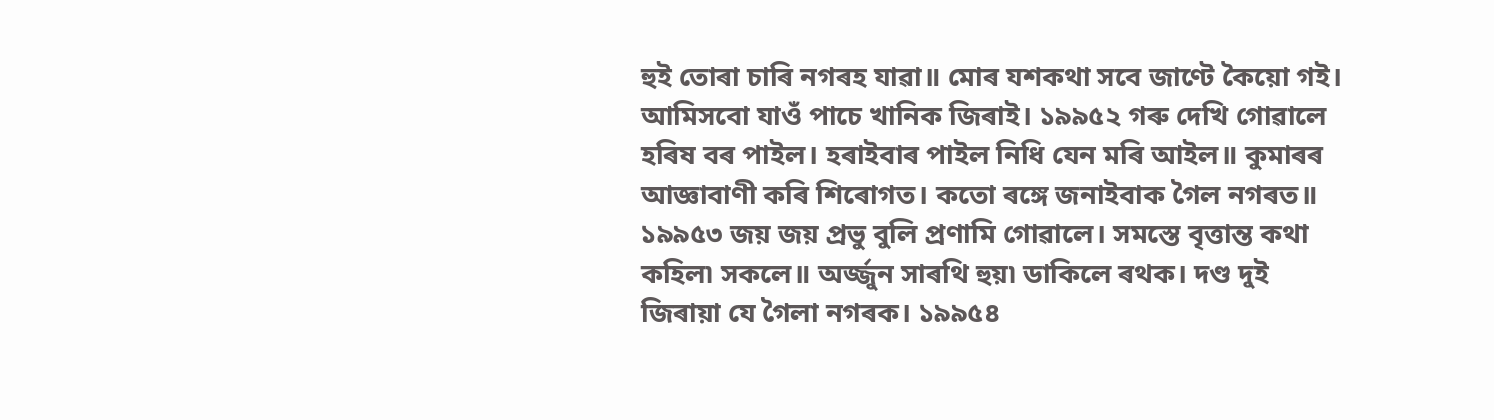হুই তোৰা চাৰি নগৰহ যাৱা॥ মোৰ যশকথা সবে জাণ্টে কৈয়ো গই। আমিসবো যাওঁ পাচে খানিক জিৰাই। ১৯৯৫২ গৰু দেখি গোৱালে হৰিষ বৰ পাইল। হৰাইবাৰ পাইল নিধি যেন মৰি আইল॥ কুমাৰৰ আজ্ঞাবাণী কৰি শিৰোগত। কতো ৰঙ্গে জনাইবাক গৈল নগৰত॥ ১৯৯৫৩ জয় জয় প্ৰভু বুলি প্ৰণামি গোৱালে। সমস্তে বৃত্তান্ত কথা কহিল৷ সকলে॥ অৰ্জ্জুন সাৰথি হুয়৷ ডাকিলে ৰথক। দণ্ড দুই জিৰায়া যে গৈলা নগৰক। ১৯৯৫৪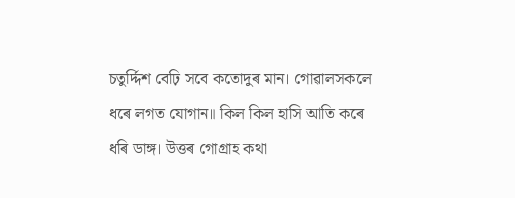চতুৰ্দ্দিশ বেঢ়ি সবে কতোদুৰ মান। গোৱালসকলে ধৰে লগত যোগান॥ কিল কিল হাসি আতি কৰে ধৰি ডাঙ্গ। উত্তৰ গোগ্ৰাহ কথা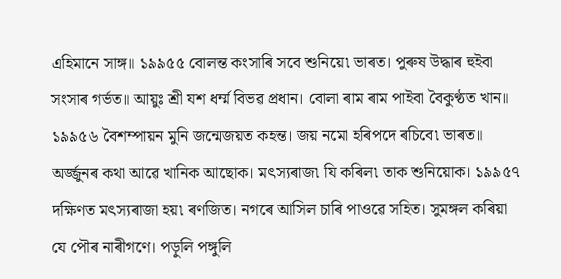এহিমানে সাঙ্গ॥ ১৯৯৫৫ বোলন্ত কংসাৰি সবে শুনিয়ে৷ ভাৰত। পুৰুষ উদ্ধাৰ হুইবা সংসাৰ গৰ্ভত॥ আয়ুঃ শ্ৰী যশ ধৰ্ম্ম বিভৱ প্ৰধান। বোলা ৰাম ৰাম পাইবা বৈকুণ্ঠত খান॥ ১৯৯৫৬ বৈশম্পায়ন মুনি জন্মেজয়ত কহন্ত। জয় নমো হৰিপদে ৰচিবে৷ ভাৰত॥ অৰ্জ্জুনৰ কথা আৱে খানিক আছোক। মৎস্যৰাজ৷ যি কৰিল৷ তাক শুনিয়োক। ১৯৯৫৭ দক্ষিণত মৎস্যৰাজা হয়৷ ৰণজিত। নগৰে আসিল চাৰি পাওৱে সহিত। সুমঙ্গল কৰিয়া যে পৌৰ নাৰীগণে। পড়ুলি পঙ্গুলি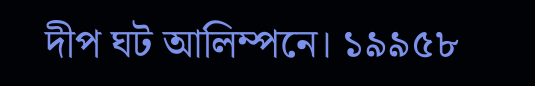দীপ ঘট আলিম্পনে। ১৯৯৫৮